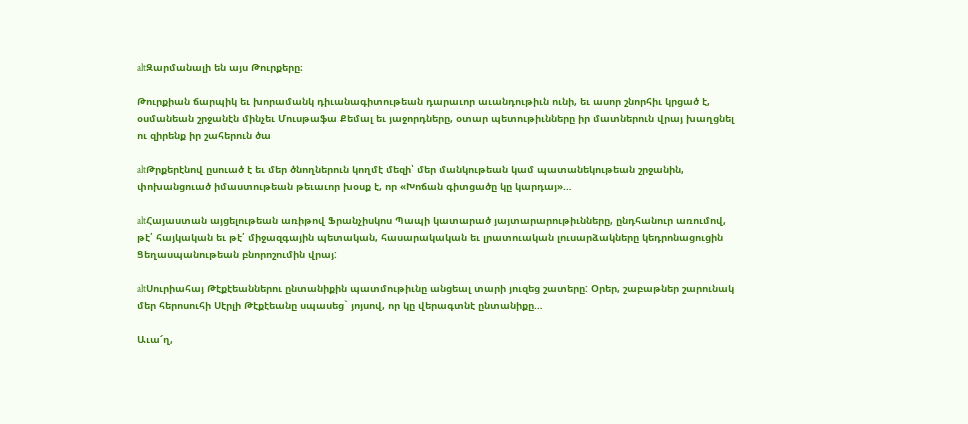altԶարմանալի են այս Թուրքերը։

Թուրքիան ճարպիկ եւ խորամանկ դիւանագիտութեան դարաւոր աւանդութիւն ունի, եւ ասոր շնորհիւ կրցած է, օսմանեան շրջանէն մինչեւ Մուսթաֆա Քեմալ եւ յաջորդները, օտար պետութիւնները իր մատներուն վրայ խաղցնել ու զիրենք իր շահերուն ծա

altԹրքերէնով ըսուած է եւ մեր ծնողներուն կողմէ մեզի՝ մեր մանկութեան կամ պատանեկութեան շրջանին, փոխանցուած իմաստութեան թեւաւոր խօսք է, որ «Խոճան գիտցածը կը կարդայ»…

altՀայաստան այցելութեան առիթով Ֆրանչիսկոս Պապի կատարած յայտարարութիւնները, ընդհանուր առումով, թէ՛ հայկական եւ թէ՛ միջազգային պետական, հասարակական եւ լրատուական լուսարձակները կեդրոնացուցին Ցեղասպանութեան բնորոշումին վրայ:

altՍուրիահայ Թէքէեաններու ընտանիքին պատմութիւնը անցեալ տարի յուզեց շատերը: Օրեր, շաբաթներ շարունակ մեր հերոսուհի Սէրլի Թէքէեանը սպասեց` յոյսով, որ կը վերագտնէ ընտանիքը…

Աւա՜ղ,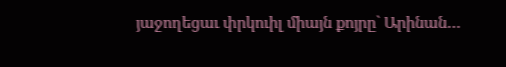յաջողեցաւ փրկուիլ միայն քոյրը` Արինան…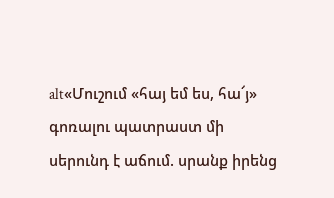alt«Մուշում «հայ եմ ես, հա՜յ» գոռալու պատրաստ մի սերունդ է աճում. սրանք իրենց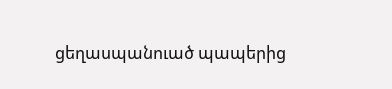ցեղասպանուած պապերից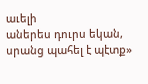աւելի
աներես դուրս եկան, սրանց պահել է պէտք»